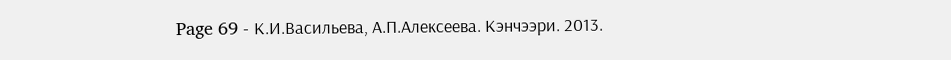Page 69 - К.И.Васильева, А.П.Алексеева. Кэнчээри. 2013.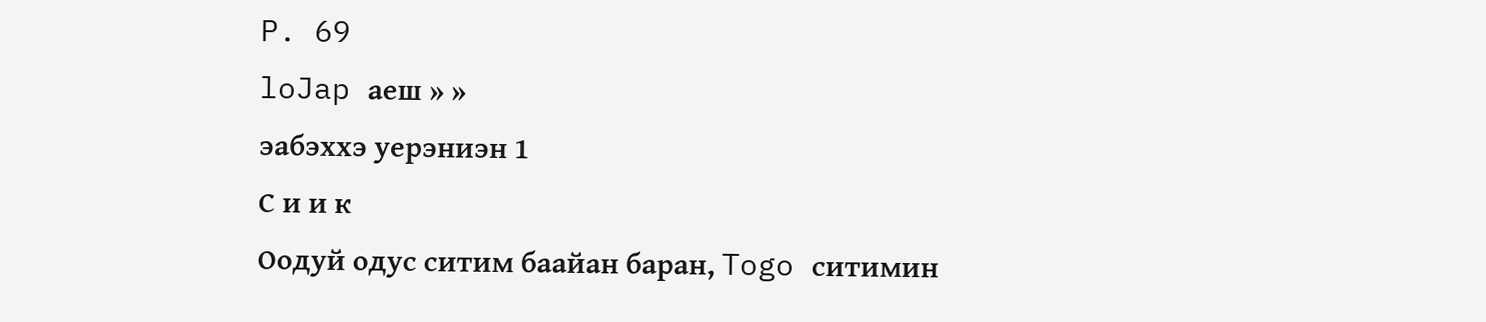P. 69
loJap аеш » »
эабэххэ уерэниэн 1
С и и к
Оодуй одус ситим баайан баран, Togo ситимин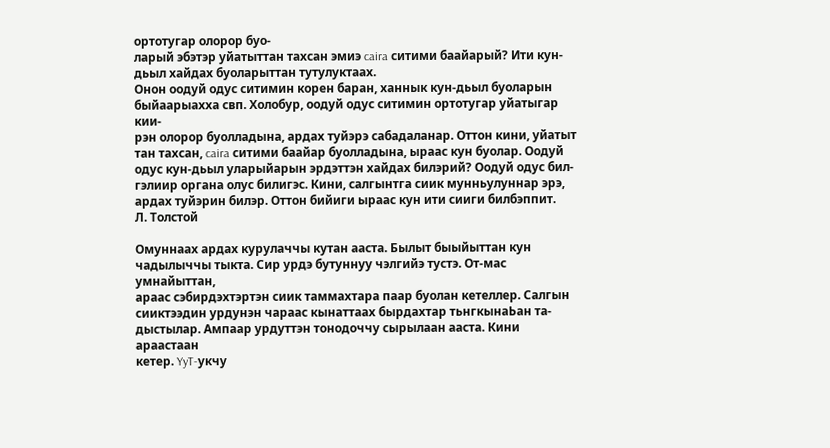ортотугар олорор буо-
ларый эбэтэр уйатыттан тахсан эмиэ caira ситими баайарый? Ити кун-
дьыл хайдах буоларыттан тутулуктаах.
Онон оодуй одус ситимин корен баран, ханнык кун-дьыл буоларын
быйаарыахха свп. Холобур, оодуй одус ситимин ортотугар уйатыгар кии-
рэн олорор буолладына, ардах туйэрэ сабадаланар. Оттон кини, уйатыт
тан тахсан, caira ситими баайар буолладына, ыраас кун буолар. Оодуй
одус кун-дьыл уларыйарын эрдэттэн хайдах билэрий? Оодуй одус бил-
гэлиир органа олус билигэс. Кини, салгынтга сиик мунньулуннар эрэ,
ардах туйэрин билэр. Оттон бийиги ыраас кун ити сииги билбэппит.
Л. Толстой

Омуннаах ардах курулаччы кутан ааста. Былыт быыйыттан кун
чадылыччы тыкта. Сир урдэ бутуннуу чэлгийэ тустэ. От-мас умнайыттан,
араас сэбирдэхтэртэн сиик таммахтара паар буолан кетеллер. Салгын
сииктээдин урдунэн чараас кынаттаах бырдахтар тьнгкынаЬан та-
дыстылар. Ампаар урдуттэн тонодоччу сырылаан ааста. Кини араастаан
кетер. YyT-укчу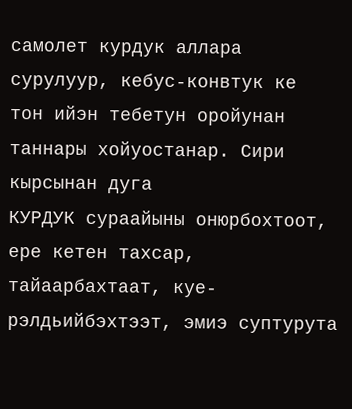самолет курдук аллара сурулуур, кебус-конвтук ке
тон ийэн тебетун оройунан таннары хойуостанар. Сири кырсынан дуга
КУРДУК сураайыны онюрбохтоот, ере кетен тахсар, тайаарбахтаат, куе-
рэлдьийбэхтээт, эмиэ суптурута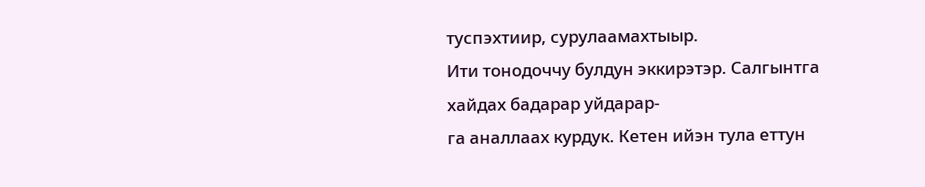туспэхтиир, сурулаамахтыыр.
Ити тонодоччу булдун эккирэтэр. Салгынтга хайдах бадарар уйдарар-
га аналлаах курдук. Кетен ийэн тула еттун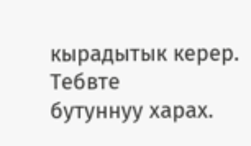кырадытык керер. Тебвте
бутуннуу харах.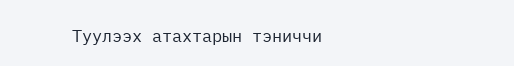Туулээх атахтарын тэниччи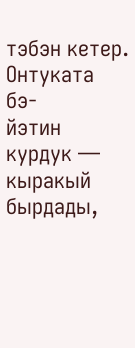тэбэн кетер. Онтуката бэ-
йэтин курдук — кыракый бырдады,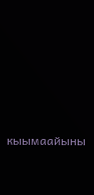кыымаайыны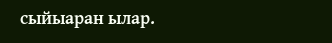сыйыаран ылар.